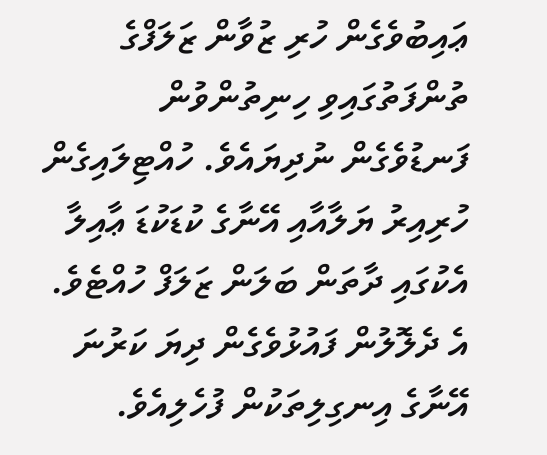ޢައިބުވެގެން ހުރި ޒުވާން ޒަލަފްގެ ތުންފަތުގައިވި ހިނިތުންވުން ފަނޑުވެގެން ނުދިޔައެވެ. ހުއްޓިލައިގެން ހުރިއިރު ޔަލާއާއި އޭނާގެ ކުޑަކުޑަ ޢާއިލާ އެކުގައި ދާތަން ބަލަން ޒަލަފް ހުއްޓެވެ. އެ ދެލޮލުން ފައުޅުވެގެން ދިޔަ ކަރުނަ އޭނާގެ އިނގިލިތަކުން ފުހެލިއެވެ.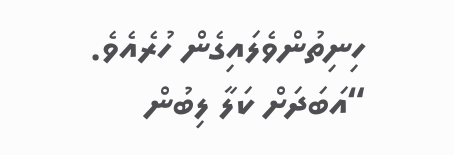ހިނިތުންވެލައިގެން ހުރެއެވެ.
“އަބަދަށް ކަލާ ލިބުން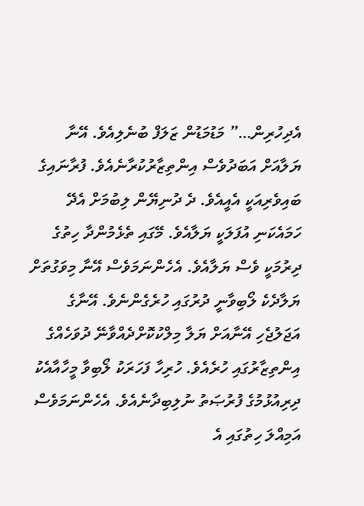އެދިހުރިން…” މަޑުމަޑުން ޒަލަފް ބުނެލިއެވެ. އޭނާ ޔަލާއަށް އަބަދުވެސް އިންތިޒާރުކުރާނެއެވެ. ފުރާނައިގެ ބައިވެރިއަކީ އެއީއެވެ. ދެ ދުނިޔޭން ލިބުމަށް އެދޭ ހަމައެކަނި އުފަލަކީ ޔަލާއެވެ. މޭގައި ތެޅެމުންދާ ހިތުގެ ދިރުމަކީ ވެސް ޔަލާއެވެ. އެހެންނަމަވެސް އޭނާ މިވަގުތަށް ޔަލާދެކެ ލޯބިވާނީ ދުރުގައި ހުރެގެންނެވެ. އޭނާގެ އަޖަލުޖެހި އޭނާއަށް ޔަލާ މިލްކުކޮށްދެއްވާނޭ ދުވަހެއްގެ އިންތިޒާރުގައި ހުރެއެވެ. ހުރިހާ ފަހަރަކު ލޯބިވާ މީހާއާއެކު ދިރިއުޅުމުގެ ފުރުޞަތު ނުލިބިދާނެއެވެ. އެހެންނަމަވެސް އަމިއްލަ ހިތުގައި އެ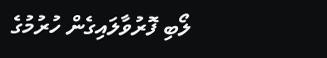ލޯބި ފޮރުވާލައިގެން ހުރުމުގެ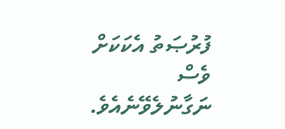ފުރުޞަތު އެކަކަށް ވެސް ނަގާނުލެވޭނެއެވެ.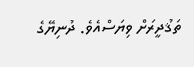ތަޤުދީރަށް ވިޔަސްއެވެ. ދުނިޔޭގެ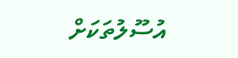އުސޫލުތަކަށް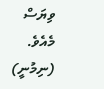ވިޔަސް މެއެވެ.
(ނިމުނީ)